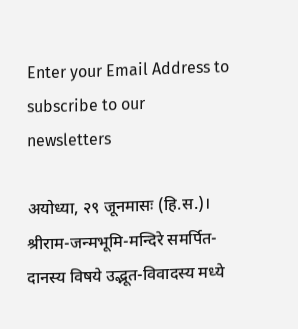Enter your Email Address to subscribe to our newsletters

अयोध्या, २९ जूनमासः (हि.स.)। श्रीराम-जन्मभूमि-मन्दिरे समर्पित-दानस्य विषये उद्भूत-विवादस्य मध्ये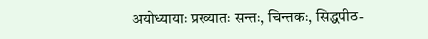अयोध्यायाः प्रख्यातः सन्तः, चिन्तकः, सिद्धपीठ-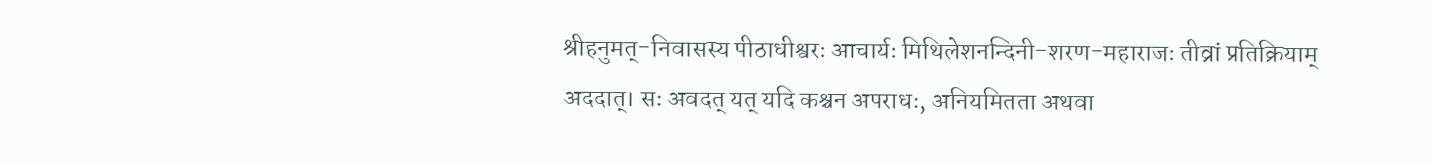श्रीहनुमत्-निवासस्य पीठाधीश्वरः आचार्यः मिथिलेशनन्दिनी-शरण-महाराजः तीव्रां प्रतिक्रियाम् अददात्। सः अवदत् यत् यदि कश्चन अपराधः, अनियमितता अथवा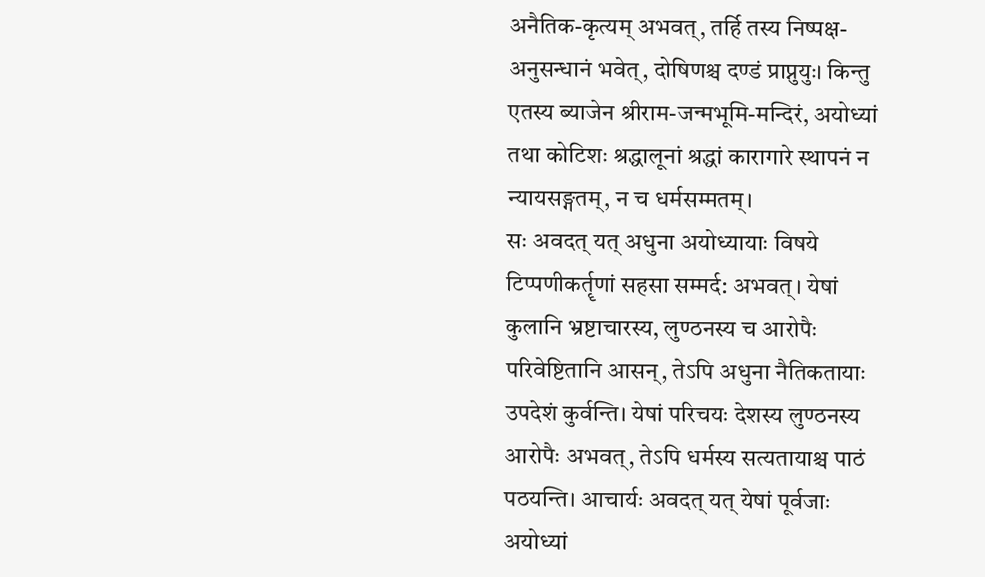अनैतिक-कृत्यम् अभवत्, तर्हि तस्य निष्पक्ष-अनुसन्धानं भवेत्, दोषिणश्च दण्डं प्राप्नुयुः। किन्तु एतस्य ब्याजेन श्रीराम-जन्मभूमि-मन्दिरं, अयोध्यां तथा कोटिशः श्रद्धालूनां श्रद्धां कारागारे स्थापनं न न्यायसङ्गतम्, न च धर्मसम्मतम्।
सः अवदत् यत् अधुना अयोध्यायाः विषये टिप्पणीकर्तॄणां सहसा सम्मर्द: अभवत्। येषां कुलानि भ्रष्टाचारस्य, लुण्ठनस्य च आरोपैः परिवेष्टितानि आसन्, तेऽपि अधुना नैतिकतायाः उपदेशं कुर्वन्ति। येषां परिचयः देशस्य लुण्ठनस्य आरोपैः अभवत्, तेऽपि धर्मस्य सत्यतायाश्च पाठं पठयन्ति। आचार्यः अवदत् यत् येषां पूर्वजाः अयोध्यां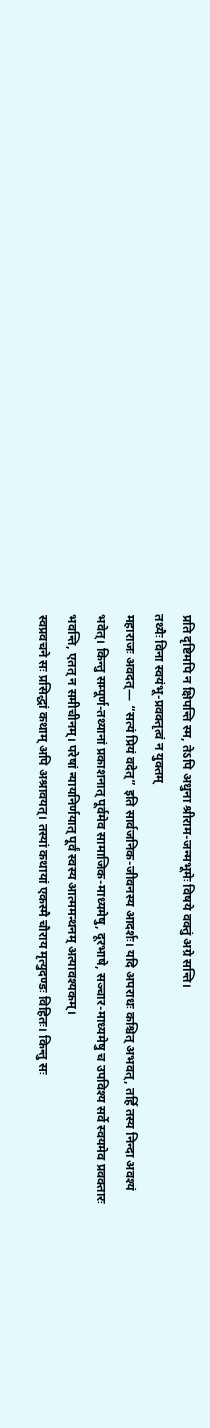प्रति दृष्टिमपि न क्षिपन्ति स्म, तेऽपि अधुना श्रीराम-जन्मभूमेः विषये वक्तुं अग्रे सन्ति।
तथ्यैः विना स्वयंभू-प्रवक्तृत्वं न युक्तम्
महाराजः अवदत्— “सत्यं प्रियं वदेत्” इति सार्वजनिक-जीवनस्य आदर्शः। यदि अपराधः कश्चित् अभवत्, तर्हि तस्य निन्दा अवश्यं भवेत्। किन्तु सम्पूर्ण-तथ्यानां प्रकाशनात् पूर्वमेव सामाजिक-माध्यमेषु, दूरभाषे, सञ्चार-माध्यमेषु च उपविश्य सर्वे स्वयमेव प्रवक्तारः भवन्ति, एतत् न समीचीनम्। परेषां न्यायनिर्णयात् पूर्वं स्वस्य आत्ममन्थनम् अत्यावश्यकम्।
स्वप्रवचने सः प्रसिद्धां कथाम् अपि अश्रावयत्। तस्यां कथायां एकस्मै चौराय मृत्युदण्डः विहितः। किन्तु सः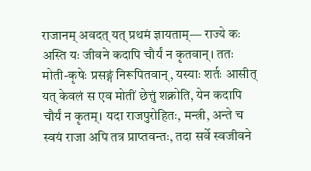राजानम् अवदत् यत् प्रथमं ज्ञायताम्— राज्ये कः अस्ति यः जीवने कदापि चौर्यं न कृतवान्। ततः मोती-कृषेः प्रसङ्गं निरूपितवान्, यस्याः शर्तः आसीत् यत् केवलं स एव मोतीं छेत्तुं शक्नोति, येन कदापि चौर्यं न कृतम्। यदा राजपुरोहितः, मन्त्री, अन्ते च स्वयं राजा अपि तत्र प्राप्तवन्तः, तदा सर्वे स्वजीवने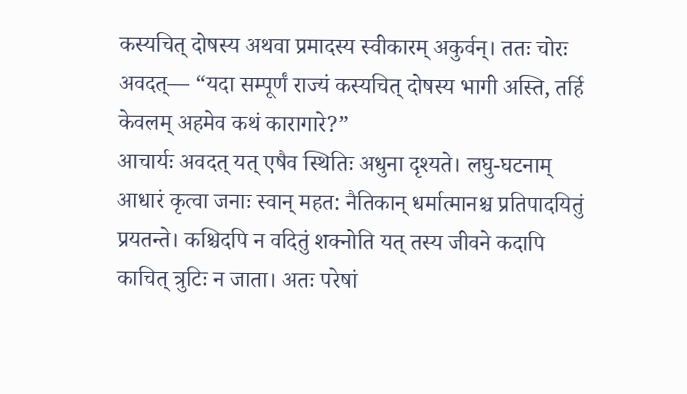कस्यचित् दोषस्य अथवा प्रमादस्य स्वीकारम् अकुर्वन्। ततः चोरः अवदत्— “यदा सम्पूर्णं राज्यं कस्यचित् दोषस्य भागी अस्ति, तर्हि केवलम् अहमेव कथं कारागारे?”
आचार्यः अवदत् यत् एषैव स्थितिः अधुना दृश्यते। लघु-घटनाम् आधारं कृत्वा जनाः स्वान् महत: नैतिकान् धर्मात्मानश्च प्रतिपादयितुं प्रयतन्ते। कश्चिदपि न वदितुं शक्नोति यत् तस्य जीवने कदापि काचित् त्रुटिः न जाता। अतः परेषां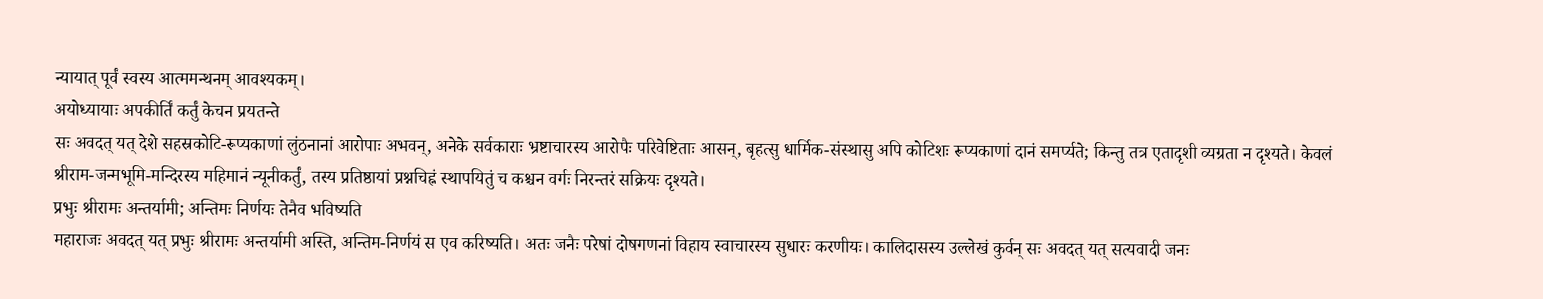न्यायात् पूर्वं स्वस्य आत्ममन्थनम् आवश्यकम्।
अयोध्यायाः अपकीर्तिं कर्तुं केचन प्रयतन्ते
सः अवदत् यत् देशे सहस्रकोटि-रूप्यकाणां लुंठनानां आरोपाः अभवन्, अनेके सर्वकाराः भ्रष्टाचारस्य आरोपैः परिवेष्टिताः आसन्, बृहत्सु धार्मिक-संस्थासु अपि कोटिशः रूप्यकाणां दानं समर्प्यते; किन्तु तत्र एतादृशी व्यग्रता न दृश्यते। केवलं श्रीराम-जन्मभूमि-मन्दिरस्य महिमानं न्यूनीकर्तुं, तस्य प्रतिष्ठायां प्रश्नचिह्नं स्थापयितुं च कश्चन वर्गः निरन्तरं सक्रियः दृश्यते।
प्रभुः श्रीरामः अन्तर्यामी; अन्तिमः निर्णयः तेनैव भविष्यति
महाराजः अवदत् यत् प्रभुः श्रीरामः अन्तर्यामी अस्ति, अन्तिम-निर्णयं स एव करिष्यति। अतः जनैः परेषां दोषगणनां विहाय स्वाचारस्य सुधारः करणीयः। कालिदासस्य उल्लेखं कुर्वन् सः अवदत् यत् सत्यवादी जनः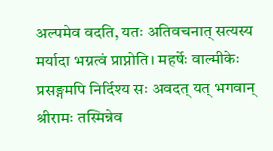अल्पमेव वदति, यतः अतिवचनात् सत्यस्य मर्यादा भग्नत्वं प्राप्नोति। महर्षेः वाल्मीकेः प्रसङ्गमपि निर्दिश्य सः अवदत् यत् भगवान् श्रीरामः तस्मिन्नेव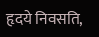हृदये निवसति,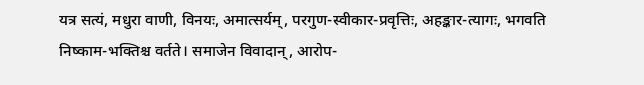यत्र सत्यं, मधुरा वाणी, विनयः, अमात्सर्यम्, परगुण-स्वीकार-प्रवृत्तिः, अहङ्कार-त्यागः, भगवति निष्काम-भक्तिश्च वर्तते। समाजेन विवादान्, आरोप-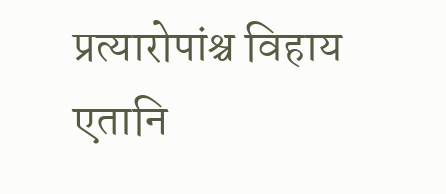प्रत्यारोपांश्च विहाय एतानि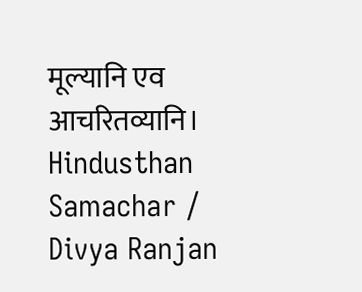मूल्यानि एव आचरितव्यानि।
Hindusthan Samachar / Divya Ranjan